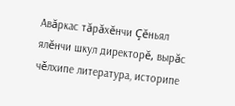Авăркас тăрăхĕнчи Çĕньял ялĕнчи шкул директорĕ, вырăс чěлхипе литература, историпе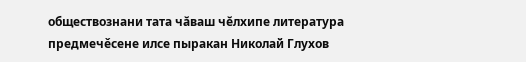обществознани тата чăваш чĕлхипе литература предмечěсене илсе пыракан Николай Глухов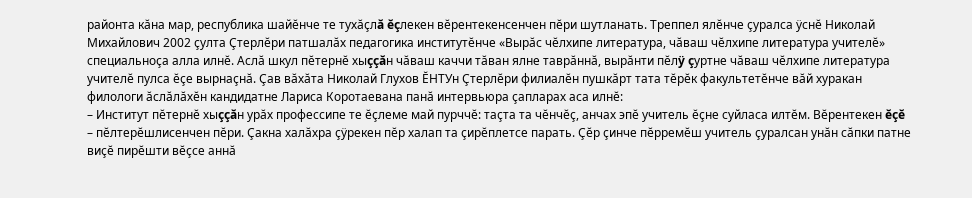районта кăна мар, республика шайĕнче те тухăçлă ĕçлекен вĕрентекенсенчен пĕри шутланать. Треппел ялĕнче çуралса ÿснĕ Николай Михайлович 2002 çулта Çтерлĕри патшалăх педагогика институтĕнче «Вырăс чĕлхипе литература, чăваш чĕлхипе литература учителĕ» специальноçа алла илнĕ. Аслă шкул пĕтернĕ хыççăн чăваш каччи тăван ялне таврăннă, вырăнти пĕлÿ çуртне чăваш чĕлхипе литература учителĕ пулса ĕçе вырнаçнă. Çав вăхăта Николай Глухов ĔНТУн Çтерлĕри филиалĕн пушкăрт тата тĕрĕк факультетĕнче вăй хуракан филологи ăслăлăхĕн кандидатне Лариса Коротаевана панă интервьюра çапларах аса илнĕ:
– Институт пĕтернĕ хыççăн урăх профессипе те ĕçлеме май пурччĕ: таçта та чĕнчĕç, анчах эпĕ учитель ĕçне суйласа илтĕм. Вĕрентекен ĕçĕ – пĕлтерĕшлисенчен пĕри. Çакна халăхра çÿрекен пĕр халап та çирĕплетсе парать. Çĕр çинче пĕрремĕш учитель çуралсан унăн сăпки патне виçĕ пирĕшти вĕçсе аннă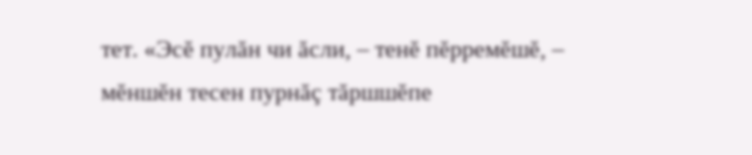тет. «Эсĕ пулăн чи ăсли, – тенĕ пĕрремĕшĕ, – мĕншĕн тесен пурнăç тăршшĕпе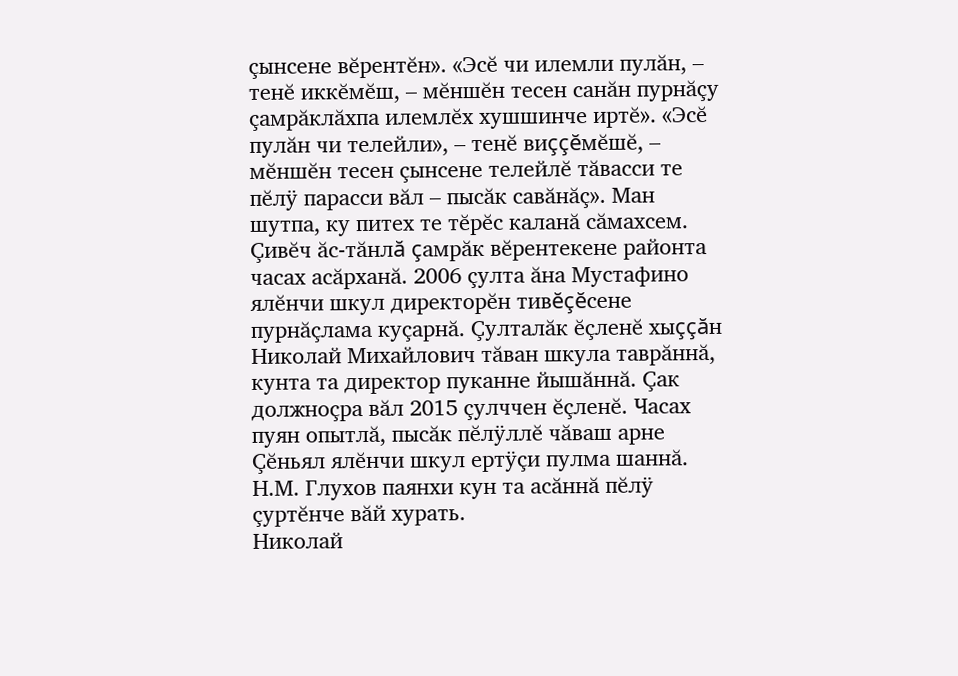çынсене вĕрентĕн». «Эсĕ чи илемли пулăн, – тенĕ иккĕмĕш, – мĕншĕн тесен санăн пурнăçу çамрăклăхпа илемлĕх хушшинче иртĕ». «Эсĕ пулăн чи телейли», – тенĕ виççĕмĕшĕ, – мĕншĕн тесен çынсене телейлĕ тăвасси те пĕлÿ парасси вăл – пысăк савăнăç». Ман шутпа, ку питех те тĕрĕс каланă сăмахсем.
Çивĕч ăс-тăнлă çамрăк вĕрентекене районта часах асăрханă. 2006 çулта ăна Мустафино ялĕнчи шкул директорĕн тивĕçĕсене пурнăçлама куçарнă. Çулталăк ĕçленĕ хыççăн Николай Михайлович тăван шкула таврăннă, кунта та директор пуканне йышăннă. Çак должноçра вăл 2015 çулччен ĕçленĕ. Часах пуян опытлă, пысăк пĕлÿллĕ чăваш арне Çĕньял ялĕнчи шкул ертÿçи пулма шаннă. Н.М. Глухов паянхи кун та асăннă пĕлÿ çуртĕнче вăй хурать.
Николай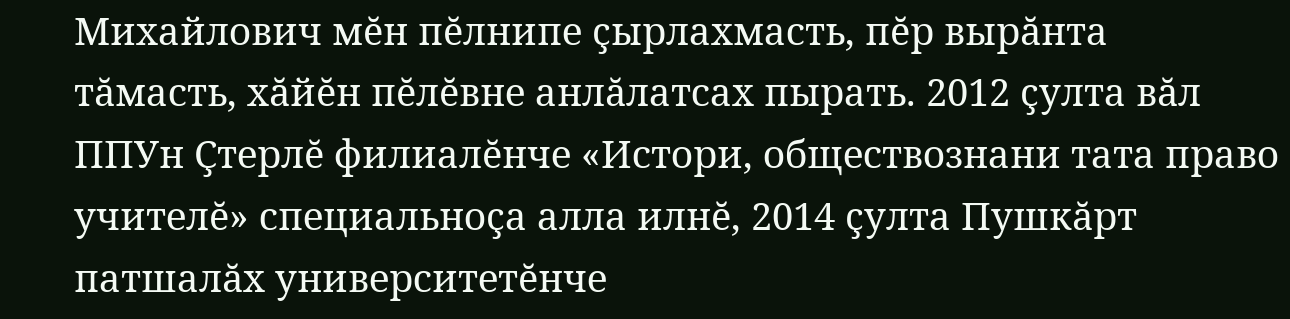Михайлович мĕн пĕлнипе çырлахмасть, пĕр вырăнта тăмасть, хăйĕн пĕлĕвне анлăлатсах пырать. 2012 çулта вăл ППУн Çтерлĕ филиалĕнче «Истори, обществознани тата право учителĕ» специальноçа алла илнĕ, 2014 çулта Пушкăрт патшалăх университетĕнче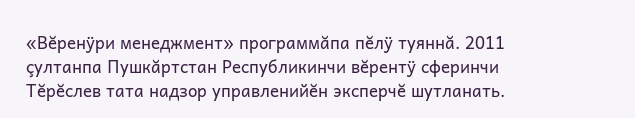«Вĕренÿри менеджмент» программăпа пĕлÿ туяннă. 2011 çултанпа Пушкăртстан Республикинчи вĕрентÿ сферинчи Тĕрĕслев тата надзор управленийĕн эксперчĕ шутланать.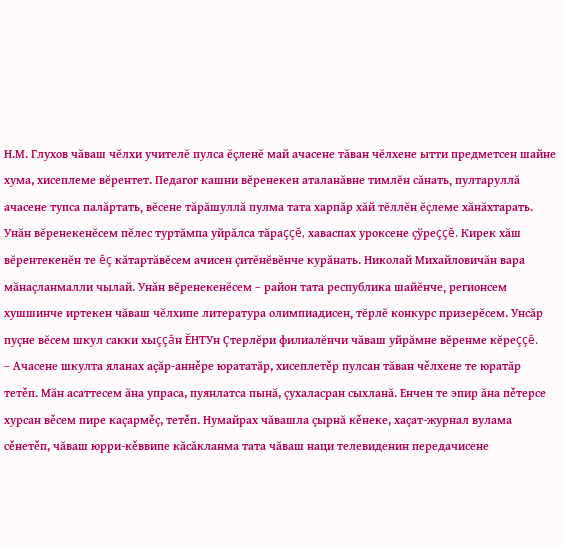Н.М. Глухов чăваш чĕлхи учителĕ пулса ĕçленĕ май ачасене тăван чĕлхене ытти предметсен шайне хума, хисеплеме вĕрентет. Педагог кашни вĕренекен аталанăвне тимлĕн сăнать‚ пултаруллă ачасене тупса палăртать‚ вĕсене тăрăшуллă пулма тата харпăр хăй тĕллĕн ĕçлеме хăнăхтарать. Унăн вĕренекенĕсем пĕлес туртăмпа уйрăлса тăраççĕ‚ хаваспах уроксене çÿреççĕ. Кирек хăш вĕрентекенĕн те ĕç кăтартăвĕсем ачисен çитĕнĕвĕнче курăнать. Николай Михайловичăн вара мăнаçланмалли чылай. Унăн вĕренекенĕсем – район тата республика шайĕнче‚ регионсем хушшинче иртекен чăваш чĕлхипе литература олимпиадисен‚ тĕрлĕ конкурс призерĕсем. Унсăр пуçне вĕсем шкул сакки хыççăн ĔНТУн Çтерлĕри филиалĕнчи чăваш уйрăмне вĕренме кĕреççĕ.
– Ачасене шкулта яланах аçăр-аннěре юрататăр, хисеплетěр пулсан тăван чěлхене те юратăр тетěп. Мăн асаттесем ăна упраса, пуянлатса пынă, çухаласран сыхланă. Енчен те эпир ăна пěтерсе хурсан вěсем пире каçармěç, тетěп. Нумайрах чăвашла çырнă кěнеке, хаçат-журнал вулама сěнетěп, чăваш юрри-кěввипе кăсăкланма тата чăваш наци телевиденин передачисене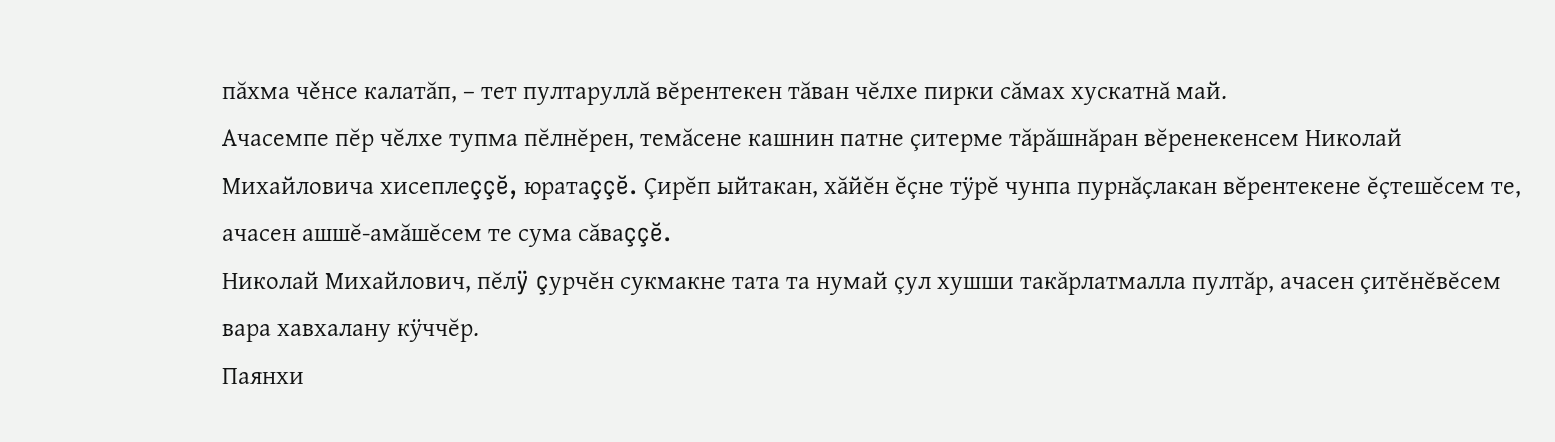пăхма чěнсе калатăп, – тет пултаруллă вĕрентекен тăван чĕлхе пирки сăмах хускатнă май.
Ачасемпе пĕр чĕлхе тупма пĕлнĕрен, темăсене кашнин патне çитерме тăрăшнăран вĕренекенсем Николай Михайловича хисеплеççĕ, юратаççĕ. Çирĕп ыйтакан, хăйĕн ĕçне тÿрĕ чунпа пурнăçлакан вĕрентекене ĕçтешĕсем те, ачасен ашшĕ-амăшĕсем те сума сăваççĕ.
Николай Михайлович, пĕлÿ çурчĕн сукмакне тата та нумай çул хушши такăрлатмалла пултăр, ачасен çитĕнĕвĕсем вара хавхалану кÿччĕр.
Паянхи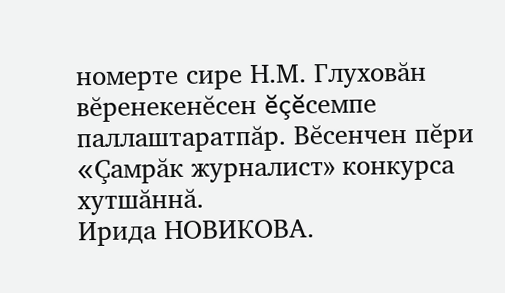номерте сире Н.М. Глуховăн вĕренекенĕсен ĕçĕсемпе паллаштаратпăр. Вĕсенчен пĕри «Çамрăк журналист» конкурса хутшăннă.
Ирида НОВИКОВА.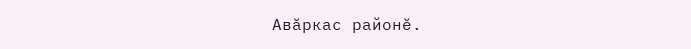Авăркас районĕ.